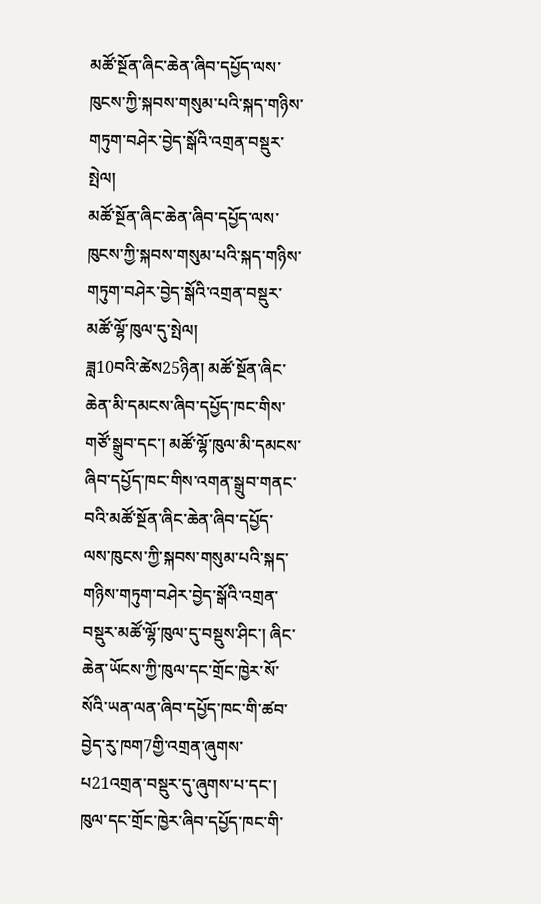མཚོ་སྔོན་ཞིང་ཆེན་ཞིབ་དཔྱོད་ལས་ཁུངས་ཀྱི་སྐབས་གསུམ་པའི་སྐད་གཉིས་གཏུག་བཤེར་བྱེད་སྒོའི་འགྲན་བསྡུར་སྤེལ།
མཚོ་སྔོན་ཞིང་ཆེན་ཞིབ་དཔྱོད་ལས་ཁུངས་ཀྱི་སྐབས་གསུམ་པའི་སྐད་གཉིས་
གཏུག་བཤེར་བྱེད་སྒོའི་འགྲན་བསྡུར་མཚོ་ལྷོ་ཁུལ་དུ་སྤེལ།
ཟླ10བའི་ཚེས25ཉིན། མཚོ་སྔོན་ཞིང་ཆེན་མི་དམངས་ཞིབ་དཔྱོད་ཁང་གིས་གཙོ་སྒྲུབ་དང་། མཚོ་ལྷོ་ཁུལ་མི་དམངས་ཞིབ་དཔྱོད་ཁང་གིས་འགན་སྒྲུབ་གནང་བའི་མཚོ་སྔོན་ཞིང་ཆེན་ཞིབ་དཔྱོད་ལས་ཁུངས་ཀྱི་སྐབས་གསུམ་པའི་སྐད་གཉིས་གཏུག་བཤེར་བྱེད་སྒོའི་འགྲན་བསྡུར་མཚོ་ལྷོ་ཁུལ་དུ་བསྡུས་ཤིང་། ཞིང་ཆེན་ཡོངས་ཀྱི་ཁུལ་དང་གྲོང་ཁྱེར་སོ་སོའི་ཡན་ལན་ཞིབ་དཔྱོད་ཁང་གི་ཚབ་བྱེད་རུ་ཁག7གྱི་འགྲན་ཞུགས་པ21འགྲན་བསྡུར་དུ་ཞུགས་པ་དང་། ཁུལ་དང་གྲོང་ཁྱེར་ཞིབ་དཔྱོད་ཁང་གི་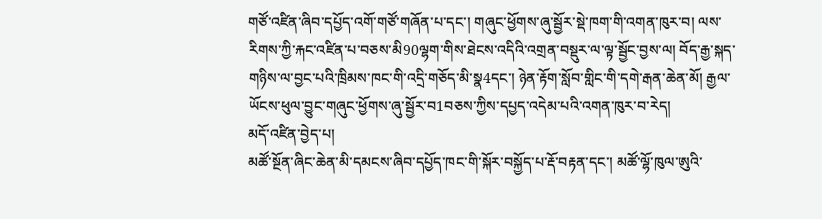གཙོ་འཛིན་ཞིབ་དཔྱོད་འགོ་གཙོ་གཞོན་པ་དང་། གཞུང་ཕྱོགས་ཞུ་སྦྱོར་སྡེ་ཁག་གི་འགན་ཁུར་བ། ལས་རིགས་ཀྱི་རྐང་འཛིན་པ་བཅས་མི90ལྷག་གིས་ཐེངས་འདིའི་འགྲན་བསྡུར་ལ་ལྟ་སྦྱོང་བྱས་ལ། བོད་རྒྱ་སྐད་གཉིས་ལ་བྱང་པའི་ཁྲིམས་ཁང་གི་འདྲི་གཅོད་མི་སྣ4དང་། ཉེན་རྟོག་སློབ་གླིང་གི་དགེ་རྒན་ཆེན་མོ། རྒྱལ་ཡོངས་ཕུལ་བྱུང་གཞུང་ཕྱོགས་ཞུ་སྦྱོར་བ1བཅས་ཀྱིས་དཔྱད་འདེམ་པའི་འགན་ཁུར་བ་རེད།
མདོ་འཛིན་བྱེད་པ།
མཚོ་སྔོན་ཞིང་ཆེན་མི་དམངས་ཞིབ་དཔྱོད་ཁང་གི་སྐོར་བསྐྱོད་པ་རྡོ་བརྟན་དང་། མཚོ་ལྷོ་ཁུལ་ཨུའི་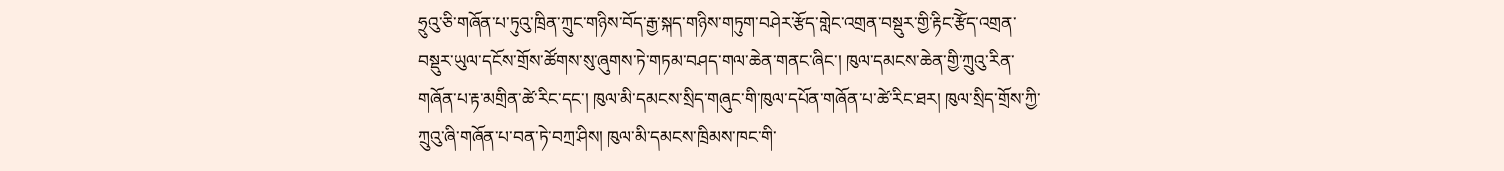ཧྲུའུ་ཅི་གཞོན་པ་ཏུའུ་ཁྲིན་ཀྲུང་གཉིས་བོད་རྒྱ་སྐད་གཉིས་གཏུག་བཤེར་རྩོད་གླེང་འགྲན་བསྡུར་གྱི་རྟིང་རྩོེད་འགྲན་བསྡུར་ཡུལ་དངོས་གྲོས་ཚོགས་སུ་ཞུགས་ཏེ་གཏམ་བཤད་གལ་ཆེན་གནང་ཞིང་། ཁུལ་དམངས་ཆེན་གྱི་ཀྲུའུ་རིན་གཞོན་པ་རྟ་མགྲིན་ཚེ་རིང་དང་། ཁུལ་མི་དམངས་སྲིད་གཞུང་གི་ཁུལ་དཔོན་གཞོན་པ་ཚེ་རིང་ཐར། ཁུལ་སྲིད་གྲོས་ཀྱི་ཀྲུའུ་ཞི་གཞོན་པ་བན་ཏེ་བཀྲ་ཤིས། ཁུལ་མི་དམངས་ཁྲིམས་ཁང་གི་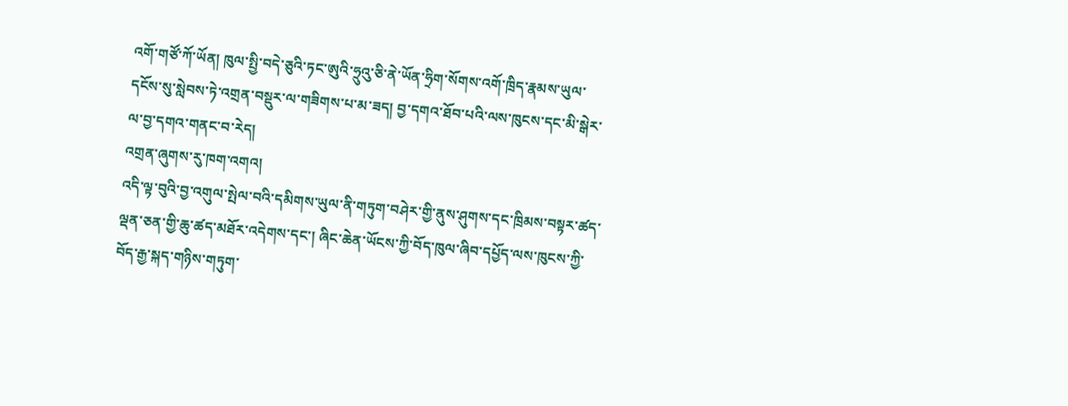འགོ་གཙོ་ཀོ་ཡོན། ཁུལ་སྤྱི་བདེ་ཅུའི་ཏང་ཨུའི་ཧྲུའུ་ཅི་ནེ་ཡོན་ཧྲིག་སོགས་འགོ་ཁྲིད་རྣམས་ཡུལ་དངོས་སུ་སླེབས་ཏེ་འགྲན་བསྡུར་ལ་གཟིགས་པ་མ་ཟད། བྱ་དགའ་ཐོབ་པའི་ལས་ཁུངས་དང་མི་སྒེར་ལ་བྱ་དགའ་གནང་བ་རེད།
འགྲན་ཞུགས་རུ་ཁག་འགའ།
འདི་ལྟ་བུའི་བྱ་འགུལ་སྤེལ་བའི་དམིགས་ཡུལ་ནི་གཏུག་བཤེར་གྱི་ནུས་ཤུགས་དང་ཁྲིམས་བསྟར་ཚད་ལྡན་ཅན་གྱི་ཆུ་ཚད་མཐོར་འདེགས་དང་། ཞིང་ཆེན་ཡོངས་ཀྱི་བོད་ཁུལ་ཞིབ་དཔྱོད་ལས་ཁུངས་ཀྱི་བོད་རྒྱ་སྐད་གཉིས་གཏུག་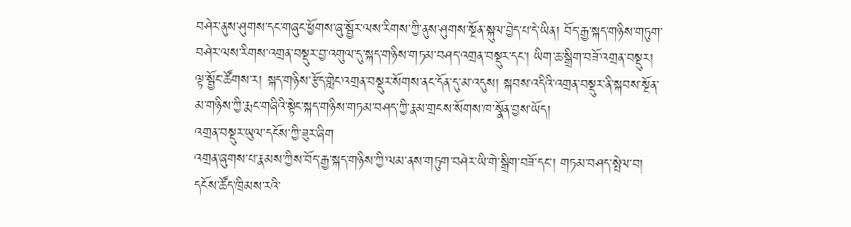བཤེར་ནུས་ཤུགས་དང་གཞུང་ཕྱོགས་ཞུ་སྦྱོར་ལས་རིགས་ཀྱི་ནུས་ཤུགས་སྔོན་སྐུལ་བྱེད་པ་དེ་ཡིན། བོད་རྒྱ་སྐད་གཉིས་གཏུག་བཤེར་ལས་རིགས་འགྲན་བསྡུར་བྱ་འགུལ་དུ་སྐད་གཉིས་གཏམ་བཤད་འགྲན་བསྡུར་དང་། ཡིག་ཆ་སྒྲིག་བཟོ་འགྲན་བསྡུར། ལྟ་སྦྱོང་ཚོགས་ར། སྐད་གཉིས་རྩོད་གླེང་འགྲན་བསྡུར་སོགས་ནང་དོན་དུ་མ་འདུས། སྐབས་འདིའི་འགྲན་བསྡུར་ནི་སྐབས་སྔོན་མ་གཉིས་ཀྱི་རྨང་གཞིའི་སྟེང་སྐད་གཉིས་གཏམ་བཤད་ཀྱི་རྣམ་གྲངས་སོགས་ཁ་སྣོན་བྱས་ཡོད།
འགྲན་བསྡུར་ཡུལ་དངོས་ཀྱི་ཟུར་ཞིག
འགྲན་ཞུགས་པ་རྣམས་ཀྱིས་བོད་རྒྱ་སྐད་གཉིས་ཀྱི་ལམ་ནས་གཏུག་བཤེར་ཡི་གེ་སྒྲིག་བཟོ་དང་། གཏམ་བཤད་སྤེལ་བ། དངོས་ཚོད་ཁྲིམས་རའི་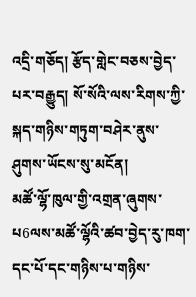འདྲི་གཅོད། རྩོད་གླེང་བཅས་བྱེད་པར་བརྒྱུད། སོ་སོའི་ལས་རིགས་ཀྱི་སྐད་གཉིས་གཏུག་བཤེར་ནུས་ཤུགས་ཡོངས་སུ་མངོན།
མཚོ་ལྷོ་ཁུལ་གྱི་འགྲན་ཞུགས་པ6ལས་མཚོ་ལྷོའི་ཚབ་བྱེད་རུ་ཁག་དང་པོ་དང་གཉིས་པ་གཉིས་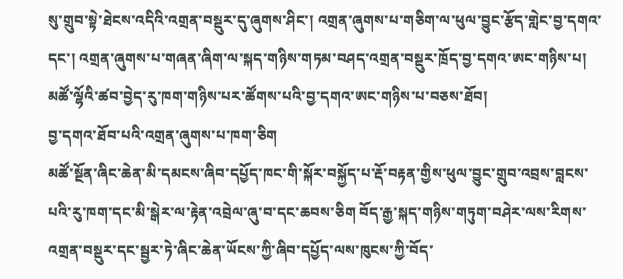སུ་གྲུབ་སྟེ་ཐེངས་འདིའི་འགྲན་བསྡུར་དུ་ཞུགས་ཤིང་། འགྲན་ཞུགས་པ་གཅིག་ལ་ཕུལ་བྱུང་རྩོད་གླེང་བྱ་དགའ་དང་། འགྲན་ཞུགས་པ་གཞན་ཞིག་ལ་སྐད་གཉིས་གཏམ་བཤད་འགྲན་བསྡུར་ཁྲོད་བྱ་དགའ་ཨང་གཉིས་པ། མཚོ་ལྷོའི་ཚབ་བྱེད་རུ་ཁག་གཉིས་པར་ཚོགས་པའི་བྱ་དགའ་ཨང་གཉིས་པ་བཅས་ཐོབ།
བྱ་དགའ་ཐོབ་པའི་འགྲན་ཞུགས་པ་ཁག་ཅིག
མཚོ་སྔོན་ཞིང་ཆེན་མི་དམངས་ཞིབ་དཔྱོད་ཁང་གི་སྐོར་བསྐྱོད་པ་རྡོ་བརྟན་གྱིས་ཕུལ་བྱུང་གྲུབ་འབྲས་བླངས་པའི་རུ་ཁག་དང་མི་སྒེར་ལ་རྟེན་འབྲེལ་ཞུ་བ་དང་ཆབས་ཅིག བོད་རྒྱ་སྐད་གཉིས་གཏུག་བཤེར་ལས་རིགས་འགྲན་བསྡུར་དང་སྦྱར་ཏེ་ཞིང་ཆེན་ཡོངས་ཀྱི་ཞིབ་དཔྱོད་ལས་ཁུངས་ཀྱི་བོད་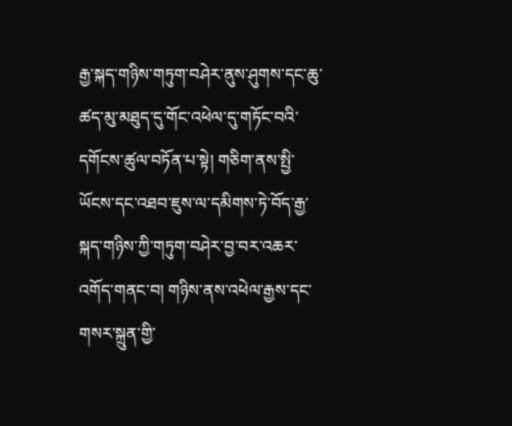རྒྱ་སྐད་གཉིས་གཏུག་བཤེར་ནུས་ཤུགས་དང་ཆུ་ཚད་མུ་མཐུད་དུ་གོང་འཕེལ་དུ་གཏོང་བའི་དགོངས་ཚུལ་བཏོན་པ་སྟེ། གཅིག་ནས་སྤྱི་ཡོངས་དང་འཐབ་ཇུས་ལ་དམིགས་ཏེ་བོད་རྒྱ་སྐད་གཉིས་ཀྱི་གཏུག་བཤེར་བྱ་བར་འཆར་འགོད་གནང་བ། གཉིས་ནས་འཕེལ་རྒྱས་དང་གསར་སྐྲུན་གྱི་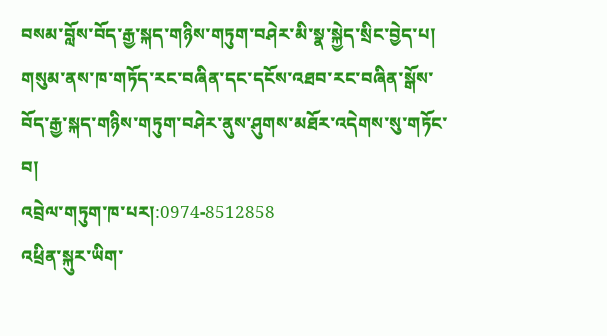བསམ་བློས་བོད་རྒྱ་སྐད་གཉིས་གཏུག་བཤེར་མི་སྣ་སྐྱེད་སྲིང་བྱེད་པ། གསུམ་ནས་ཁ་གཏོད་རང་བཞིན་དང་དངོས་འཐབ་རང་བཞིན་སྒོས་བོད་རྒྱ་སྐད་གཉིས་གཏུག་བཤེར་ནུས་ཤུགས་མཐོར་འདེགས་སུ་གཏོང་བ།
འབྲེལ་གཏུག་ཁ་པར།:0974-8512858
འཕྲིན་སྐུར་ཡིག་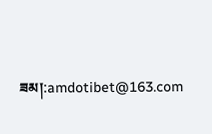ཟམ།:amdotibet@163.com